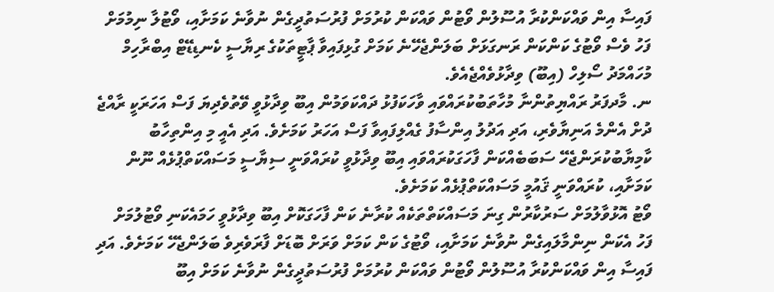ފައިސާ އިން ވައްކަންކުރާ އުސޫލުން ވޯޓުން ވައްކަން ކުރުމަށް ފުރުސަތުދީގެން ނުވާނެ ކަމަށާއި، ވޯޓުލާ ނިމުމަށް ފަހު ވެސް ވޯޓުގެ ކަންކަން ރަނގަޅަށް ބަލަންޖެހޭނެ ކަމަށް ގުޅިފައިވާ ޕާޓީތަކުގެ ރިޔާސީ ކެނޑިޑޭޓް އިބްރާހިމް މުހައްމަދު ސޯލިހް (އިބޫ) ވިދާޅުވެއްޖެއެވެ.
ނ. މާދފަރު ރައްޔިތުންނާ މުހާތަބުކުރައްވައި ވާހަކަފުޅު ދައްކަވަމުން އިބޫ ވިދާޅުވީ ވޭތުވެދިޔަ ފަސް އަހަރަކީ ރާއްޖެ ދުށް އެންމެ އަނިޔާވެރި، އަދި އަދުލު އިންސާފު ގެއްލިފައިވާ ފަސް އަހަރު ކަމަށެވެ. އަދި އެއީ މި އިންތިހާބު ކާމިޔާބުކުރަންޖެހޭ ސަބަބެއްކަން ފާހަގަކުރައްވައި އިބޫ ވިދާޅުވީ ކުރައްވަނީ ސިޔާސީ މަސައްކަތްޕުޅެއް ނޫން ކަމަށާއި، ކުރައްވަނީ ޤައުމީ މަސައްކަތްޕުޅެއް ކަމަށެވެ.
ވޯޓު އޮޅުވާލުމަށް ސަރުކާރުން ގިނަ މަސައްކަތްތަކެއް ކުރާނެ ކަން ފާހަގަކޮށް އިބޫ ވިދާޅުވީ ހަމައެކަނި ވޯޓުލުމަށް ފަހު އެކަން ނިންމާލައިގެން ނުވާނެ ކަމަށާއި، ވޯޓުގެ ކަން ކަމަށް ވަރަށް ބޮޑަށް ފާރަވެރިވެ ބަލަންޖެހޭ ކަމަށެވެ. އަދި ފައިސާ އިން ވައްކަންކުރާ އުސޫލުން ވޯޓުން ވައްކަން ކުރުމަށް ފުރުސަތުދީގެން ނުވާނެ ކަމަށް އިބޫ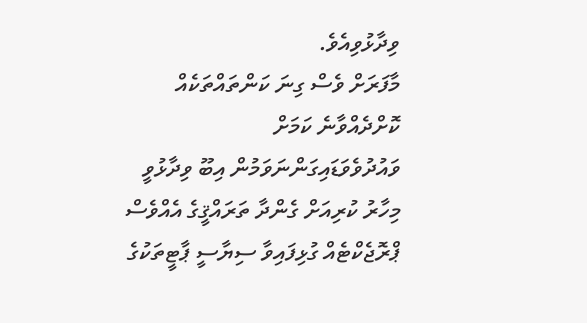ވިދާޅުވިއެވެ.
މާފަރަށް ވެސް ގިނަ ކަންތައްތަކެއް ކޮށްދެއްވާނެ ކަމަށް ވައުދުވެވަޑައިގަންނަވަމުން އިބޫ ވިދާޅުވީ މިހާރު ކުރިއަށް ގެންދާ ތަރައްޤީގެ އެއްވެސް ޕްރޮޖެކްޓެއް ގުޅިފައިވާ ސިޔާސީ ޕާޓީތަކުގެ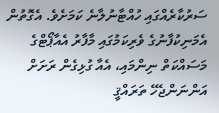ސަރުކާރެއްގައި ހުއްޓާނުލާނެ ކަމަށެވެ. އެގޮތުން އެމަނިކުފާނުގެ ވެރިކަމުގައި މާފާރު އެއާޕޯޓްގެ މަސައްކަތް ނިންމައި، އެއާ ގުޅިގެން ރަށަށް އަންނަންޖެހޭ ތަރައްޤީ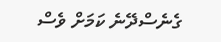ގެނެސްދޭނެ ކަމަށް ވެސް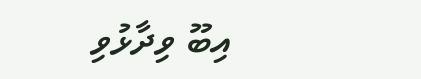އިބޫ ވިދާޅުވި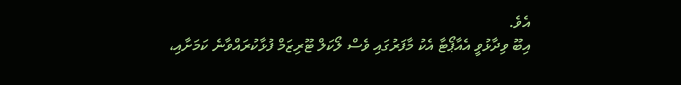އެވެ.
އިބޫ ވިދާޅުވީ އެއާޕޯޓާ އެކު މާފަރުގައި ވެސް ލޯކަލް ޓޫރިޒަމް ފުޅާކުރައްވާނެ ކަމަށާއި،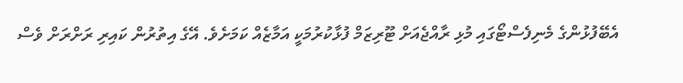އެބޭފުޅުންގެ މެނިފެސްޓޯގައި މުޅި ރާއްޖެއަށް ޓޫރިޒަމް ފުޅާކުރުމަކީ އަމާޒެއް ކަމަށެވެ. އޭގެ އިތުރުން ކައިރި ރަށްރަށް ވެސް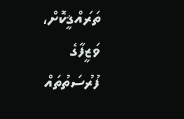ތަރައްޤީކޮށް، ވަޒީފާގެ ފުރުސަތުތައް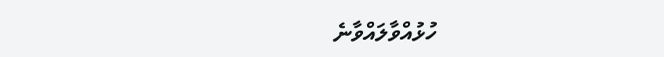ހުޅުއްވާލައްވާނެ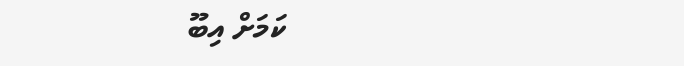ކަމަށް އިބޫ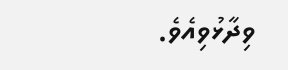ވިދާޅުވިއެވެ.